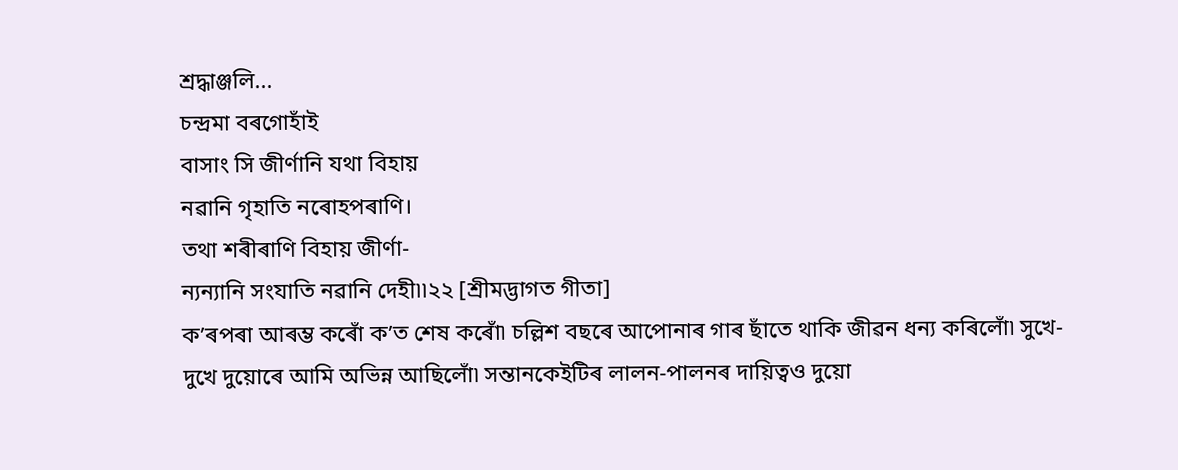শ্ৰদ্ধাঞ্জলি...
চন্দ্ৰমা বৰগোহাঁই
বাসাং সি জীৰ্ণানি যথা বিহায়
নৱানি গৃহাতি নৰোহপৰাণি।
তথা শৰীৰাণি বিহায় জীৰ্ণা-
ন্যন্যানি সংযাতি নৱানি দেহী৷৷২২ [শ্ৰীমদ্ভাগত গীতা]
ক’ৰপৰা আৰম্ভ কৰোঁ ক’ত শেষ কৰোঁ৷ চল্লিশ বছৰে আপোনাৰ গাৰ ছাঁতে থাকি জীৱন ধন্য কৰিলোঁ৷ সুখে-দুখে দুয়োৰে আমি অভিন্ন আছিলোঁ৷ সন্তানকেইটিৰ লালন-পালনৰ দায়িত্বও দুয়ো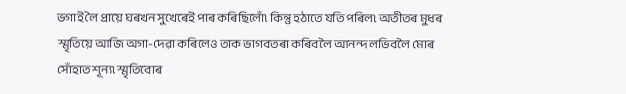ভগাই লৈ প্ৰায়ে ঘৰখন সুখেৰেই পাৰ কৰিছিলোঁ৷ কিন্তু হঠাতে যতি পৰিল৷ অতীতৰ মুধৰ স্মৃতিয়ে আজি অগা-দেৱা কৰিলেও তাক ভাগবতৰা কৰিবলৈ আনন্দ লভিবলৈ মোৰ সোঁহাত শূন্য৷ স্মৃতিবোৰ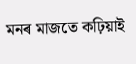মনৰ মাজতে কঢ়িয়াই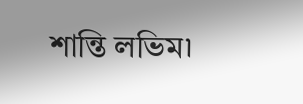শান্তি লভিম৷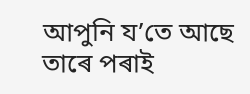আপুনি য’তে আছে তাৰে পৰাই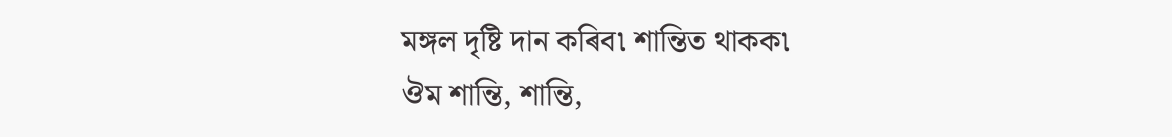মঙ্গল দৃষ্টি দান কৰিব৷ শান্তিত থাকক৷
ঔম শান্তি, শান্তি,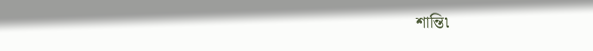শান্তি৷